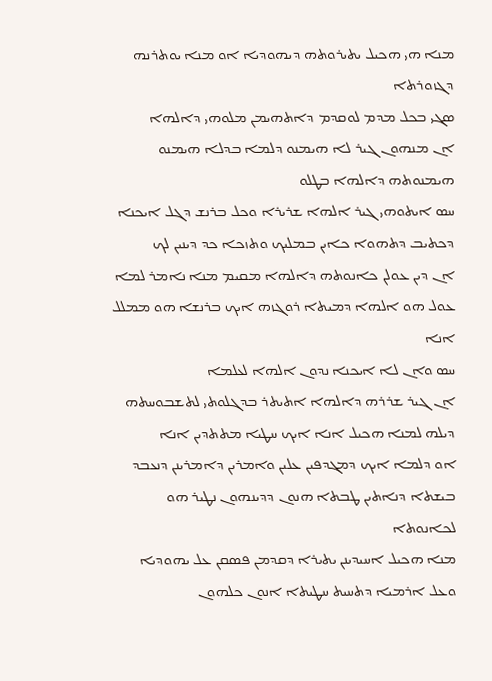ܡܢܐ ܗܝ ܗܟܝܠ ܝܬܝܪܘܬܗ ܕܝܗܘܕܝܐ ܐܘ ܡܢܐ ܝܘܬܪܢܗ ܕܓܙܘܪܬܐ
ܤܓܝ ܒܟܠ ܡܕܡ ܠܘܩܕܡ ܕܐܬܗܝܡܢ ܡܠܘܗܝ ܕܐܠܗܐ
ܐܢ ܡܢܗܘܢ ܓܝܪ ܠܐ ܗܝܡܢܘ ܕܠܡܐ ܒܕܠܐ ܗܝܡܢܘ ܗܝܡܢܘܬܗ ܕܐܠܗܐ ܒܛܠܘ
ܚܤ ܐܝܬܘܗܝ ܓܝܪ ܐܠܗܐ ܫܪܝܪܐ ܘܟܠ ܒܪܢܫ ܕܓܠ ܐܝܟܢܐ ܕܟܬܝܒ ܕܬܗܘܐ ܟܐܝܢ ܒܡܠܝܟ ܘܬܙܟܐ ܟܕ ܕܝܢܝܢ ܠܟ
ܐܢ ܕܝܢ ܥܘܠܢ ܟܐܢܘܬܗ ܕܐܠܗܐ ܡܩܝܡ ܡܢܐ ܢܐܡܪ ܠܡܐ ܥܘܠ ܗܘ ܐܠܗܐ ܕܡܝܬܐ ܪܘܓܙܗ ܐܝܟ ܒܪܢܫܐ ܗܘ ܡܡܠܠ ܐܢܐ
ܚܤ ܘܐܢ ܠܐ ܐܝܟܢܐ ܢܕܘܢ ܐܠܗܐ ܠܥܠܡܐ
ܐܢ ܓܝܪ ܫܪܪܗ ܕܐܠܗܐ ܐܬܝܬܪ ܒܕܓܠܘܬܝ ܠܬܫܒܘܚܬܗ ܕܝܠܗ ܠܡܢܐ ܗܟܝܠ ܐܢܐ ܐܝܟ ܚܛܝܐ ܡܬܬܕܝܢ ܐܢܐ
ܐܘ ܕܠܡܐ ܐܝܟ ܕܡܓܕܦܝܢ ܥܠܝܢ ܘܐܡܪܝܢ ܕܐܡܪܝܢܢ ܕܢܥܒܕ ܒܝܫܬܐ ܕܢܐܬܝܢ ܛܒܬܐ ܗܢܘܢ ܕܕܝܢܗܘܢ ܢܛܝܪ ܗܘ ܠܟܐܢܘܬܐ
ܡܢܐ ܗܟܝܠ ܐܚܝܕܝܢܢ ܝܬܝܪܐ ܕܩܕܡܢ ܦܤܩܢ ܥܠ ܝܗܘܕܝܐ ܘܥܠ ܐܪܡܝܐ ܕܬܚܝܬ ܚܛܝܬܐ ܐܢܘܢ ܟܠܗܘܢ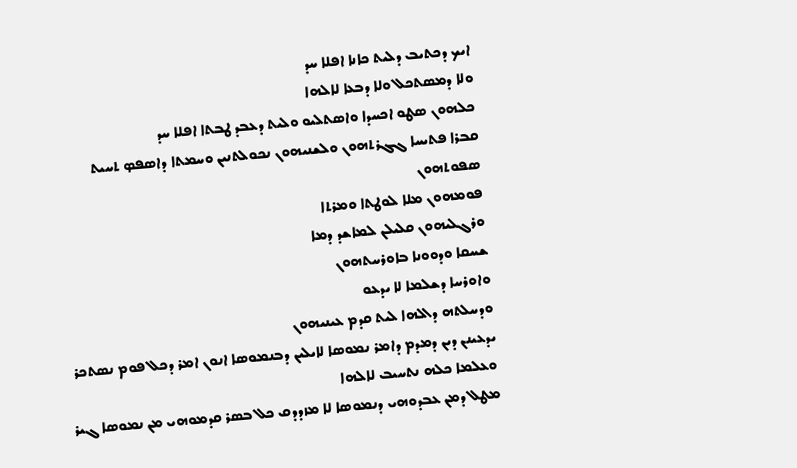ܐܝܟ ܕܟܬܝܒ ܕܠܝܬ ܟܐܢܐ ܐܦܠܐ ܚܕ
ܘܠܐ ܕܡܤܬܟܠ ܘܠܐ ܕܒܥܐ ܠܐܠܗܐ
ܟܠܗܘܢ ܤܛܘ ܐܟܚܕܐ ܘܐܤܬܠܝܘ ܘܠܝܬ ܕܥܒܕ ܛܒܬܐ ܐܦܠܐ ܚܕ
ܩܒܪܐ ܦܬܝܚܐ ܓܓܪܬܗܘܢ ܘܠܫܢܝܗܘܢ ܢܟܘܠܬܢܝܢ ܘܚܡܬܐ ܕܐܤܦܤ ܬܚܝܬ ܤܦܘܬܗܘܢ
ܦܘܡܗܘܢ ܡܠܐ ܠܘܛܬܐ ܘܡܪܬܐ
ܘܪܓܠܝܗܘܢ ܩܠܝܠܢ ܠܡܐܫܕ ܕܡܐ
ܫܚܩܐ ܘܕܘܘܢܐ ܒܐܘܪܚܬܗܘܢ
ܘܐܘܪܚܐ ܕܫܠܡܐ ܠܐ ܝܕܥܘ
ܘܕܚܠܬܗ ܕܐܠܗܐ ܠܝܬ ܩܕܡ ܥܝܢܝܗܘܢ
ܝܕܥܝܢܢ ܕܝܢ ܕܡܕܡ ܕܐܡܪ ܢܡܘܤܐ ܠܐܝܠܝܢ ܕܒܢܡܘܤܐ ܐܢܘܢ ܐܡܪ ܕܟܠ ܦܘܡ ܢܤܬܟܪ ܘܥܠܡܐ ܟܠܗ ܢܬܚܝܒ ܠܐܠܗܐ
ܡܛܠ ܕܡܢ ܥܒܕܘܗܝ ܕܢܡܘܤܐ ܠܐ ܡܙܕܕܩ ܟܠ ܒܤܪ ܩܕܡܘܗܝ ܡܢ ܢܡܘܤܐ ܓܝܪ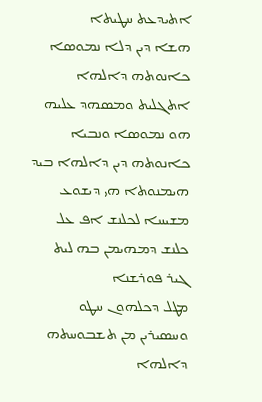ܐܬܝܕܥܬ ܚܛܝܬܐ
ܗܫܐ ܕܝܢ ܕܠܐ ܢܡܘܤܐ ܟܐܢܘܬܗ ܕܐܠܗܐ ܐܬܓܠܝܬ ܘܡܤܗܕ ܥܠܝܗ ܗܘ ܢܡܘܤܐ ܘܢܒܝܐ
ܟܐܢܘܬܗ ܕܝܢ ܕܐܠܗܐ ܒܝܕ ܗܝܡܢܘܬܐ ܗܝ ܕܝܫܘܥ ܡܫܝܚܐ ܠܟܠܢܫ ܐܦ ܥܠ ܟܠܢܫ ܕܡܗܝܡܢ ܒܗ ܠܝܬ ܓܝܪ ܦܘܪܫܢܐ
ܡܛܠ ܕܟܠܗܘܢ ܚܛܘ ܘܚܤܝܪܝܢ ܡܢ ܬܫܒܘܚܬܗ ܕܐܠܗܐ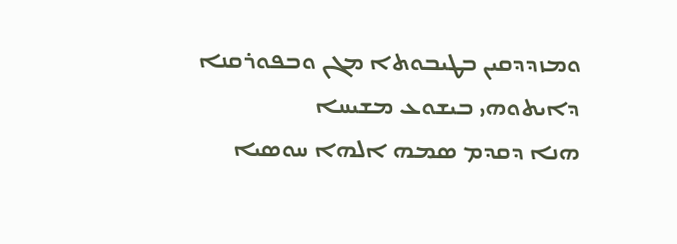ܘܡܙܕܕܩܝܢ ܒܛܝܒܘܬܐ ܡܓܢ ܘܒܦܘܪܩܢܐ ܕܐܝܬܘܗܝ ܒܝܫܘܥ ܡܫܝܚܐ
ܗܢܐ ܕܩܕܡ ܤܡܗ ܐܠܗܐ ܚܘܤܝܐ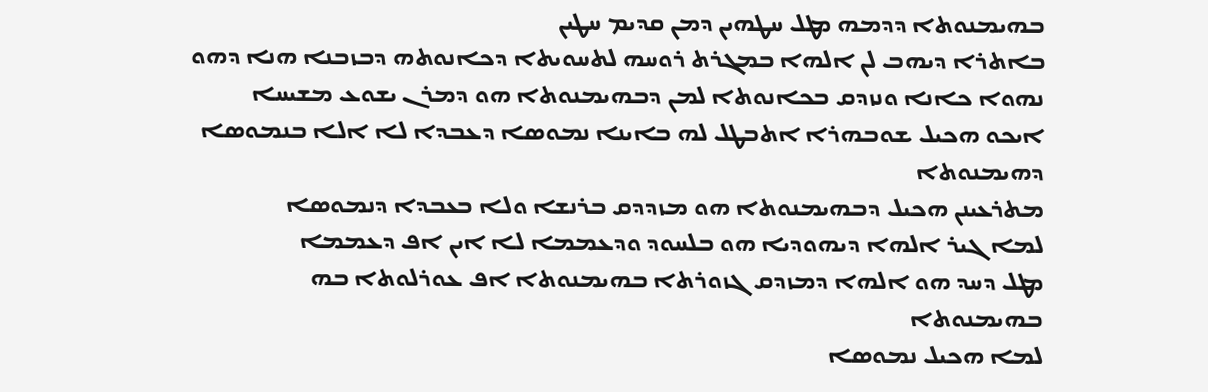ܒܗܝܡܢܘܬܐ ܕܕܡܗ ܡܛܠ ܚܛܗܝܢ ܕܡܢ ܩܕܝܡ ܚܛܝܢ
ܒܐܬܪܐ ܕܝܗܒ ܠܢ ܐܠܗܐ ܒܡܓܪܬ ܪܘܚܗ ܠܬܚܘܝܬܐ ܕܟܐܢܘܬܗ ܕܒܙܒܢܐ ܗܢܐ ܕܗܘ ܢܗܘܐ ܟܐܢܐ ܘܢܙܕܩ ܒܟܐܢܘܬܐ ܠܡܢ ܕܒܗܝܡܢܘܬܐ ܗܘ ܕܡܪܢ ܝܫܘܥ ܡܫܝܚܐ
ܐܝܟܘ ܗܟܝܠ ܫܘܒܗܪܐ ܐܬܒܛܠ ܠܗ ܒܐܝܢܐ ܢܡܘܤܐ ܕܥܒܕܐ ܠܐ ܐܠܐ ܒܢܡܘܤܐ ܕܗܝܡܢܘܬܐ
ܡܬܪܥܝܢܢ ܗܟܝܠ ܕܒܗܝܡܢܘܬܐ ܗܘ ܡܙܕܕܩ ܒܪܢܫܐ ܘܠܐ ܒܥܒܕܐ ܕܢܡܘܤܐ
ܠܡܐ ܓܝܪ ܐܠܗܐ ܕܝܗܘܕܝܐ ܗܘ ܒܠܚܘܕ ܘܕܥܡܡܐ ܠܐ ܐܝܢ ܐܦ ܕܥܡܡܐ
ܡܛܠ ܕܚܕ ܗܘ ܐܠܗܐ ܕܡܙܕܩ ܓܙܘܪܬܐ ܒܗܝܡܢܘܬܐ ܐܦ ܥܘܪܠܘܬܐ ܒܗ ܒܗܝܡܢܘܬܐ
ܠܡܐ ܗܟܝܠ ܢܡܘܤܐ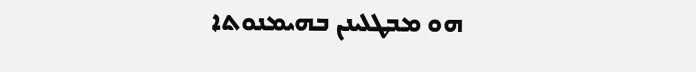ܗܘ ܡܒܛܠܝܢܢ ܒܗܝܡܢܘܬܐ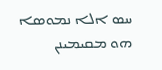ܚܤ ܐܠܐ ܢܡܘܤܐ ܗܘ ܡܩܝܡܝܢܢ